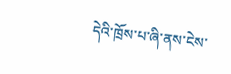དེའི་ཁྲོས་པ་ཞི་ནས་ངེས་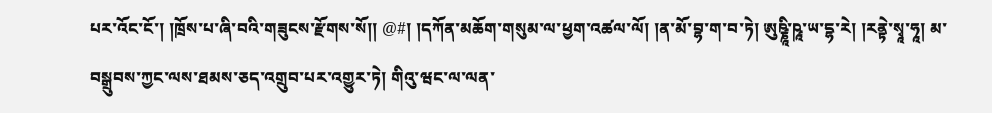པར་འོང་ངོ་། །ཁྲོས་པ་ཞི་བའི་གཟུངས་རྫོགས་སོ།། @#། །དཀོན་མཆོག་གསུམ་ལ་ཕྱག་འཚལ་ལོ། །ན་མོ་བྷ་ག་བ་ཏེ། ཨུཥྞཱི་ཥཱ་ཡ་དྷ་རེ། །རནྟེ་སྭཱ་ཧཱ། མ་བསྒྲུབས་ཀྱང་ལས་ཐམས་ཅད་འགྲུབ་པར་འགྱུར་ཏེ། གིའུ་ཝང་ལ་ལན་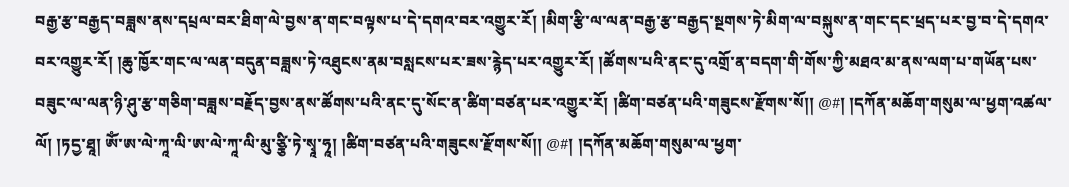བརྒྱ་རྩ་བརྒྱད་བཟླས་ནས་དཔྲལ་བར་ཐིག་ལེ་བྱས་ན་གང་བལྟས་པ་དེ་དགའ་བར་འགྱུར་རོ། །མིག་རྩི་ལ་ལན་བརྒྱ་རྩ་བརྒྱད་སྔགས་ཏེ་མིག་ལ་བསྐུས་ན་གང་དང་ཕྲད་པར་བྱ་བ་དེ་དགའ་བར་འགྱུར་རོ། །ཆུ་ཁྱོར་གང་ལ་ལན་བདུན་བཟླས་ཏེ་འཐུངས་ནམ་བསླངས་པར་ཟས་རྙེད་པར་འགྱུར་རོ། །ཚོགས་པའི་ནང་དུ་འགྲོ་ན་བདག་གི་གོས་ཀྱི་མཐའ་མ་ནས་ལག་པ་གཡོན་པས་བཟུང་ལ་ལན་ཉི་ཤུ་རྩ་གཅིག་བཟླས་བརྗོད་བྱས་ནས་ཚོགས་པའི་ནང་དུ་སོང་ན་ཚིག་བཙན་པར་འགྱུར་རོ། །ཚིག་བཙན་པའི་གཟུངས་རྫོགས་སོ།། @#། །དཀོན་མཆོག་གསུམ་ལ་ཕྱག་འཚལ་ལོ། །ཏདྱ་ཐཱ། ཨོཾ་ཨ་ལེ་ཀཱ་ལི་ཨ་ལེ་ཀཱ་ལི་མུ་ཙྩི་ཏེ་སྭཱ་ཧཱ། །ཚིག་བཙན་པའི་གཟུངས་རྫོགས་སོ།། @#། །དཀོན་མཆོག་གསུམ་ལ་ཕྱག་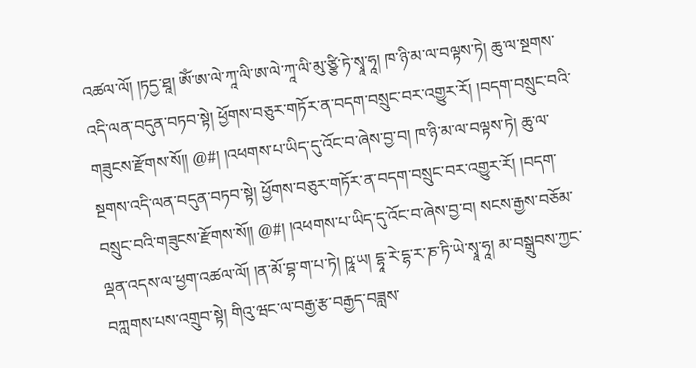འཚལ་ལོ། །ཏདྱ་ཐཱ། ཨོཾ་ཨ་ལེ་ཀཱ་ལི་ཨ་ལེ་ཀཱ་ལི་མུ་ཙྩི་ཏེ་སྭཱ་ཧཱ། ཁ་ཉི་མ་ལ་བལྟས་ཏེ། ཆུ་ལ་སྔགས་འདི་ལན་བདུན་བཏབ་སྟེ། ཕྱོགས་བཅུར་གཏོར་ན་བདག་བསྲུང་བར་འགྱུར་རོ། །བདག་བསྲུང་བའི་གཟུངས་རྫོགས་སོ།། @#། །འཕགས་པ་ཡིད་དུ་འོང་བ་ཞེས་བྱ་བ། ཁ་ཉི་མ་ལ་བལྟས་ཏེ། ཆུ་ལ་སྔགས་འདི་ལན་བདུན་བཏབ་སྟེ། ཕྱོགས་བཅུར་གཏོར་ན་བདག་བསྲུང་བར་འགྱུར་རོ། །བདག་བསྲུང་བའི་གཟུངས་རྫོགས་སོ།། @#། །འཕགས་པ་ཡིད་དུ་འོང་བ་ཞེས་བྱ་བ། སངས་རྒྱས་བཅོམ་ལྡན་འདས་ལ་ཕྱག་འཚལ་ལོ། །ན་མོ་བྷ་ག་པ་ཏེ། ཥཱ་ཡ། དྷཱ་རེ་དྷ་ར་ཎ་ཏི་ཡེ་སྭཱ་ཧཱ། མ་བསྒྲུབས་ཀྱང་བཀླགས་པས་འགྲུབ་སྟེ། གིའུ་ཝང་ལ་བརྒྱ་རྩ་བརྒྱད་བཟླས་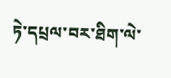ཏེ་དཔྲལ་བར་ཐིག་ལེ་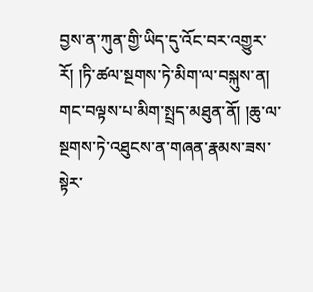བྱས་ན་ཀུན་གྱི་ཡིད་དུ་འོང་བར་འགྱུར་རོ། །ཏི་ཚལ་སྔགས་ཏེ་མིག་ལ་བསྐུས་ན། གང་བལྟས་པ་མིག་སྤྲད་མཐུན་ནོ། །ཆུ་ལ་སྔགས་ཏེ་འཐུངས་ན་གཞན་རྣམས་ཟས་སྟེར་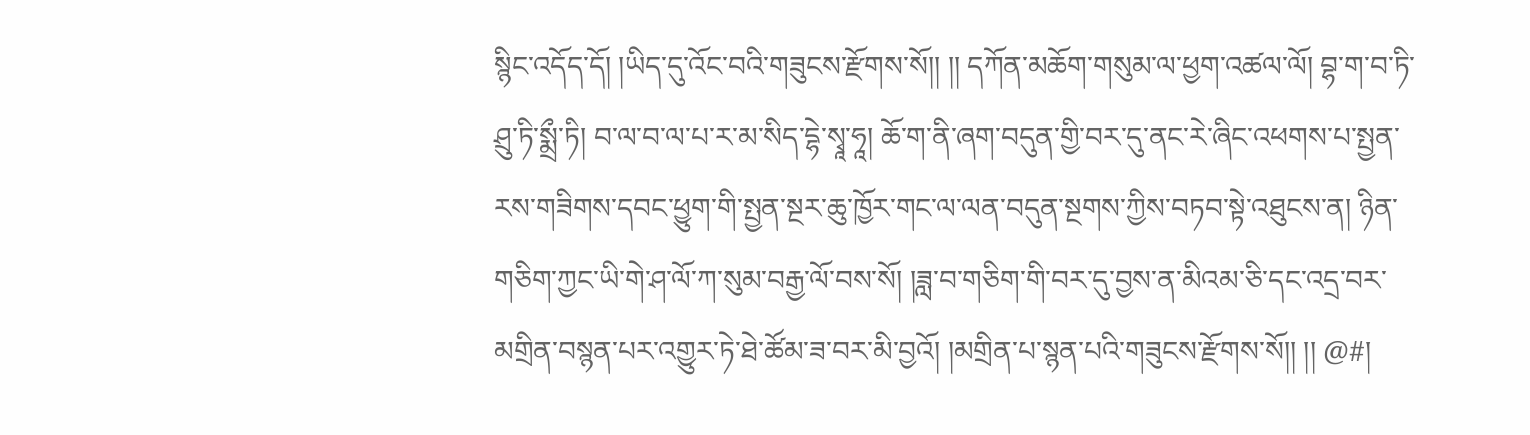སྙིང་འདོད་དོ། །ཡིད་དུ་འོང་བའི་གཟུངས་རྫོགས་སོ།། །། དཀོན་མཆོག་གསུམ་ལ་ཕྱག་འཚལ་ལོ། བྷ་ག་བ་ཏི་ཤྲུ་ཏི་སྨྲྀ་ཏི། བ་ལ་བ་ལ་པ་ར་མ་སིད་དྷེ་སྭཱ་ཧཱ། ཆོ་ག་ནི་ཞག་བདུན་གྱི་བར་དུ་ནང་རེ་ཞིང་འཕགས་པ་སྤྱན་རས་གཟིགས་དབང་ཕྱུག་གི་སྤྱན་སྔར་ཆུ་ཁྱོར་གང་ལ་ལན་བདུན་སྔགས་ཀྱིས་བཏབ་སྟེ་འཐུངས་ན། ཉིན་གཅིག་ཀྱང་ཡི་གེ་ཤ་ལོ་ཀ་སུམ་བརྒྱ་ལོ་བས་སོ། །ཟླ་བ་གཅིག་གི་བར་དུ་བྱས་ན་མིའམ་ཅི་དང་འདྲ་བར་མགྲིན་བསྙན་པར་འགྱུར་ཏེ་ཐེ་ཚོམ་ཟ་བར་མི་བྱའོ། །མགྲིན་པ་སྙན་པའི་གཟུངས་རྫོགས་སོ།། །། @#།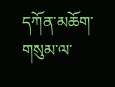དཀོན་མཆོག་གསུམ་ལ་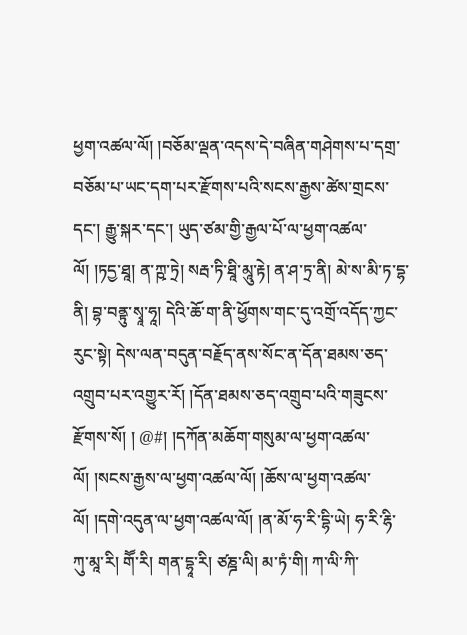ཕྱག་འཚལ་ལོ། །བཅོམ་ལྡན་འདས་དེ་བཞིན་གཤེགས་པ་དགྲ་བཅོམ་པ་ཡང་དག་པར་རྫོགས་པའི་སངས་རྒྱས་ཚེས་གྲངས་དང་། རྒྱུ་སྐར་དང་། ཡུད་ཙམ་གྱི་རྒྱལ་པོ་ལ་ཕྱག་འཚལ་ལོ། །ཏདྱ་ཐཱ། ན་ཀྵ་ཏྲེ། སརྦ་ཏི་ཐཱི་མཱུ་རྟེ། ན་ཤ་ཏྲ་ནི། མེ་ས་མི་ཏ་དྷ་ནི། བྷ་བནྟུ་སྭཱ་ཧཱ། དེའི་ཆོ་ག་ནི་ཕྱོགས་གང་དུ་འགྲོ་འདོད་ཀྱང་རུང་སྟེ། དེས་ལན་བདུན་བརྗོད་ནས་སོང་ན་དོན་ཐམས་ཅད་འགྲུབ་པར་འགྱུར་རོ། །དོན་ཐམས་ཅད་འགྲུབ་པའི་གཟུངས་རྫོགས་སོ། ། @#། །དཀོན་མཆོག་གསུམ་ལ་ཕྱག་འཚལ་ལོ། །སངས་རྒྱས་ལ་ཕྱག་འཚལ་ལོ། །ཆོས་ལ་ཕྱག་འཚལ་ལོ། །དགེ་འདུན་ལ་ཕྱག་འཚལ་ལོ། །ན་མོ་ཧ་རི་དྷི་ཡེ། ཧ་རི་རྷི་ཀུ་མཱ་རི། གཽ་རི། གན་དྷཱ་རི། ཙཎྜ་ལི། མ་ཏཾ་གི། ཀ་ལི་ཀི་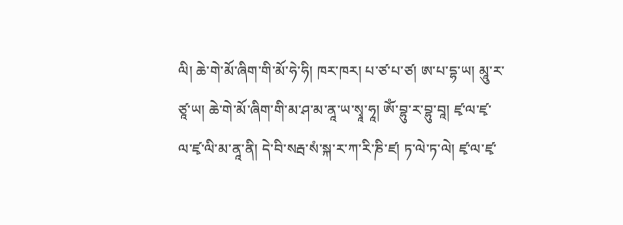ལི། ཆེ་གེ་མོ་ཞིག་གི་མོ་ཧེ་ཧི། ཁར་ཁར། པ་ཙ་པ་ཙ། ཨ་པ་དྷ་ཡ། མཱུ་ར་ཙཱ་ཡ། ཆེ་གེ་མོ་ཞིག་གི་མ་ཤ་མ་ནཱ་ཡ་སྭཱ་ཧཱ། ཨོཾ་བྷུ་ར་བྷུ་བཱ། ཛྭ་ལ་ཛྭ་ལ་ཛྭ་ལི་མ་ནཱ་ནི། དེ་བི་སརྦ་སཾ་སྐ་ར་ཀ་རི་ཎི་ཛ། ཏ་ལེ་ཏ་ལེ། ཛྭ་ལ་ཛྭ་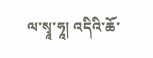ལ་སྭཱ་ཧཱ། འདིའི་ཆོ་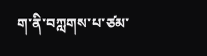ག་ནི་བཀླགས་པ་ཙམ་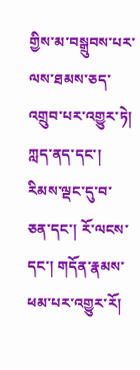གྱིས་མ་བསྒྲུབས་པར་ལས་ཐམས་ཅད་འགྲུབ་པར་འགྱུར་ཏེ། ཀླད་ནད་དང་། རིམས་ལྡང་དུ་བ་ཅན་དང་། རོ་ལངས་དང་། གདོན་རྣམས་ཕམ་པར་འགྱུར་རོ།